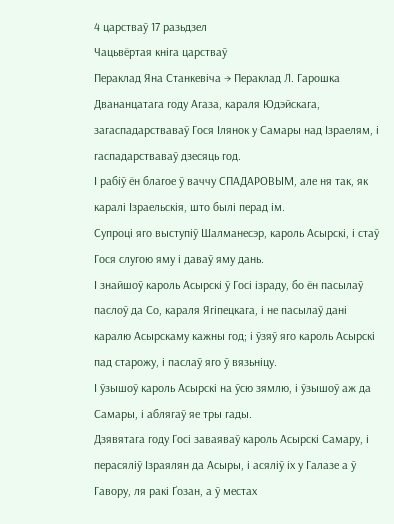4 царстваў 17 разьдзел
Чацьвёртая кніга царстваў
Пераклад Яна Станкевіча → Пераклад Л. Гарошка
Двананцатага году Агаза, караля Юдэйскага, загаспадарстваваў Гося Ілянок у Самары над Ізраелям, і гаспадарстваваў дзесяць год.
І рабіў ён благое ў ваччу СПАДАРОВЫМ, але ня так, як каралі Ізраельскія, што былі перад ім.
Супроці яго выступіў Шалманесэр, кароль Асырскі, і стаў Гося слугою яму і даваў яму дань.
І знайшоў кароль Асырскі ў Госі ізраду, бо ён пасылаў паслоў да Со, караля Ягіпецкага, і не пасылаў дані каралю Асырскаму кажны год; і ўзяў яго кароль Асырскі пад старожу, і паслаў яго ў вязьніцу.
І ўзышоў кароль Асырскі на ўсю зямлю, і ўзышоў аж да Самары, і аблягаў яе тры гады.
Дзявятага году Госі заваяваў кароль Асырскі Самару, і перасяліў Ізраялян да Асыры, і асяліў іх у Галазе а ў Гавору, ля ракі Ґозан, а ў местах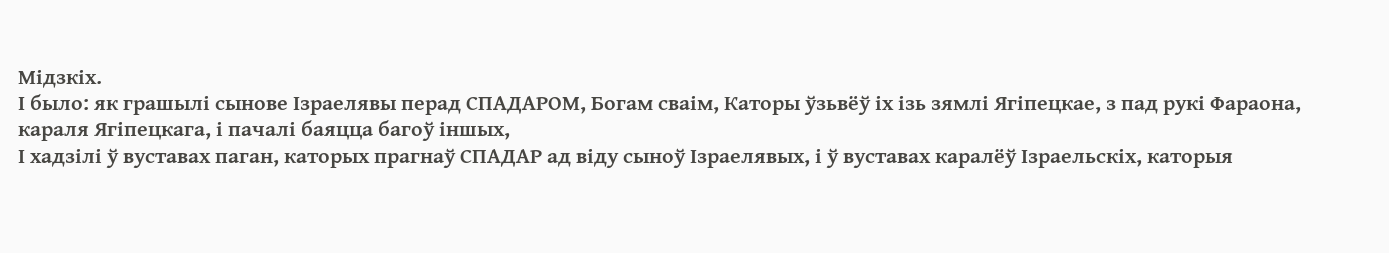Мідзкіх.
І было: як грашылі сынове Ізраелявы перад СПАДАРОМ, Богам сваім, Каторы ўзьвёў іх ізь зямлі Ягіпецкае, з пад рукі Фараона, караля Ягіпецкага, і пачалі баяцца багоў іншых,
І хадзілі ў вуставах паган, каторых прагнаў СПАДАР ад віду сыноў Ізраелявых, і ў вуставах каралёў Ізраельскіх, каторыя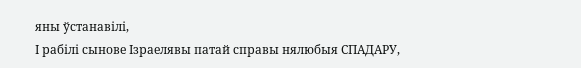яны ўстанавілі,
І рабілі сынове Ізраелявы патай справы нялюбыя СПАДАРУ,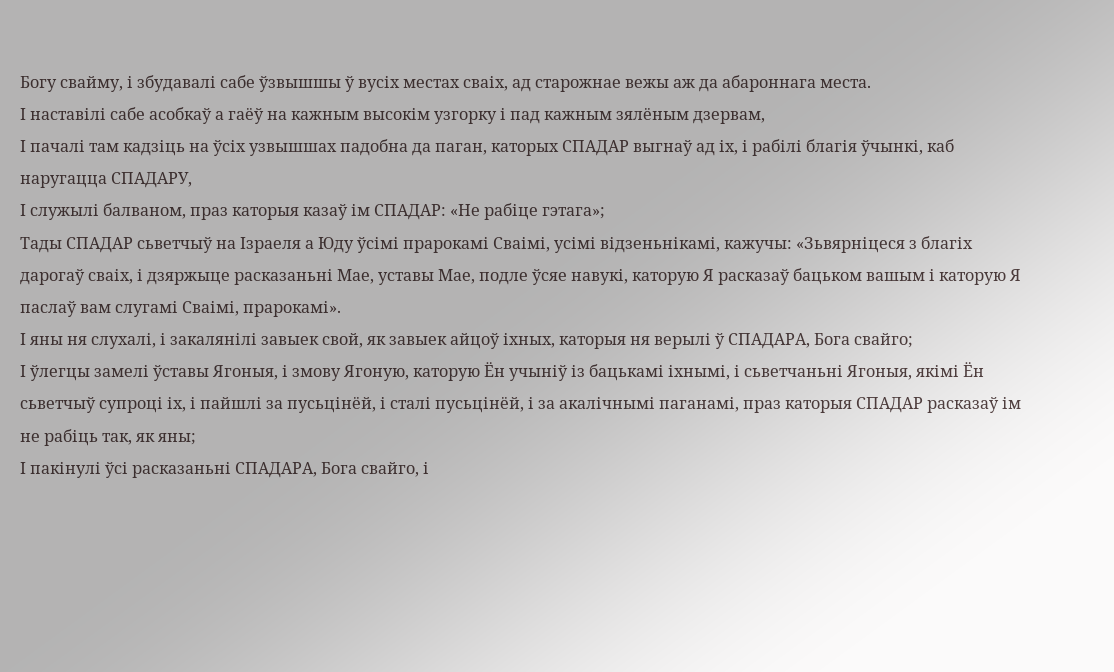Богу свайму, і збудавалі сабе ўзвышшы ў вусіх местах сваіх, ад старожнае вежы аж да абароннага места.
І наставілі сабе асобкаў а гаёў на кажным высокім узгорку і пад кажным зялёным дзервам,
І пачалі там кадзіць на ўсіх узвышшах падобна да паган, каторых СПАДАР выгнаў ад іх, і рабілі благія ўчынкі, каб наругацца СПАДАРУ,
І служылі балваном, праз каторыя казаў ім СПАДАР: «Не рабіце гэтага»;
Тады СПАДАР сьветчыў на Ізраеля а Юду ўсімі прарокамі Сваімі, усімі відзеньнікамі, кажучы: «Зьвярніцеся з благіх дарогаў сваіх, і дзяржыце расказаньні Мае, уставы Мае, подле ўсяе навукі, каторую Я расказаў бацьком вашым і каторую Я паслаў вам слугамі Сваімі, прарокамі».
І яны ня слухалі, і закалянілі завыек свой, як завыек айцоў іхных, каторыя ня верылі ў СПАДАРА, Бога свайго;
І ўлегцы замелі ўставы Ягоныя, і змову Ягоную, каторую Ён учыніў із бацькамі іхнымі, і сьветчаньні Ягоныя, якімі Ён сьветчыў супроці іх, і пайшлі за пусьцінёй, і сталі пусьцінёй, і за акалічнымі паганамі, праз каторыя СПАДАР расказаў ім не рабіць так, як яны;
І пакінулі ўсі расказаньні СПАДАРА, Бога свайго, і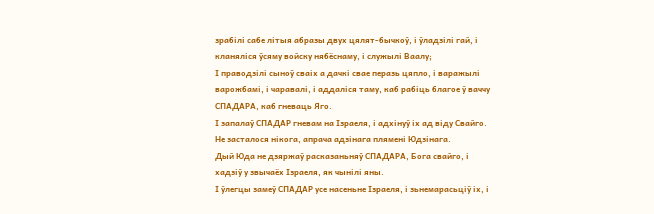зрабілі сабе літыя абразы двух цялят-бычкоў, і ўладзілі гай, і кланяліся ўсяму войску нябёснаму, і служылі Ваалу;
І праводзілі сыноў сваіх а дачкі свае перазь цяпло, і варажылі варожбамі, і чаравалі, і аддаліся таму, каб рабіць благое ў ваччу СПАДАРА, каб гневаць Яго.
І запалаў СПАДАР гневам на Ізраеля, і адхінуў іх ад віду Свайго. Не засталося нікога, апрача адзінага плямені Юдзінага.
Дый Юда не дзяржаў расказаньняў СПАДАРА, Бога свайго, і хадзіў у звычаёх Ізраеля, як чынілі яны.
І ўлегцы замеў СПАДАР усе насеньне Ізраеля, і зьнемарасьціў іх, і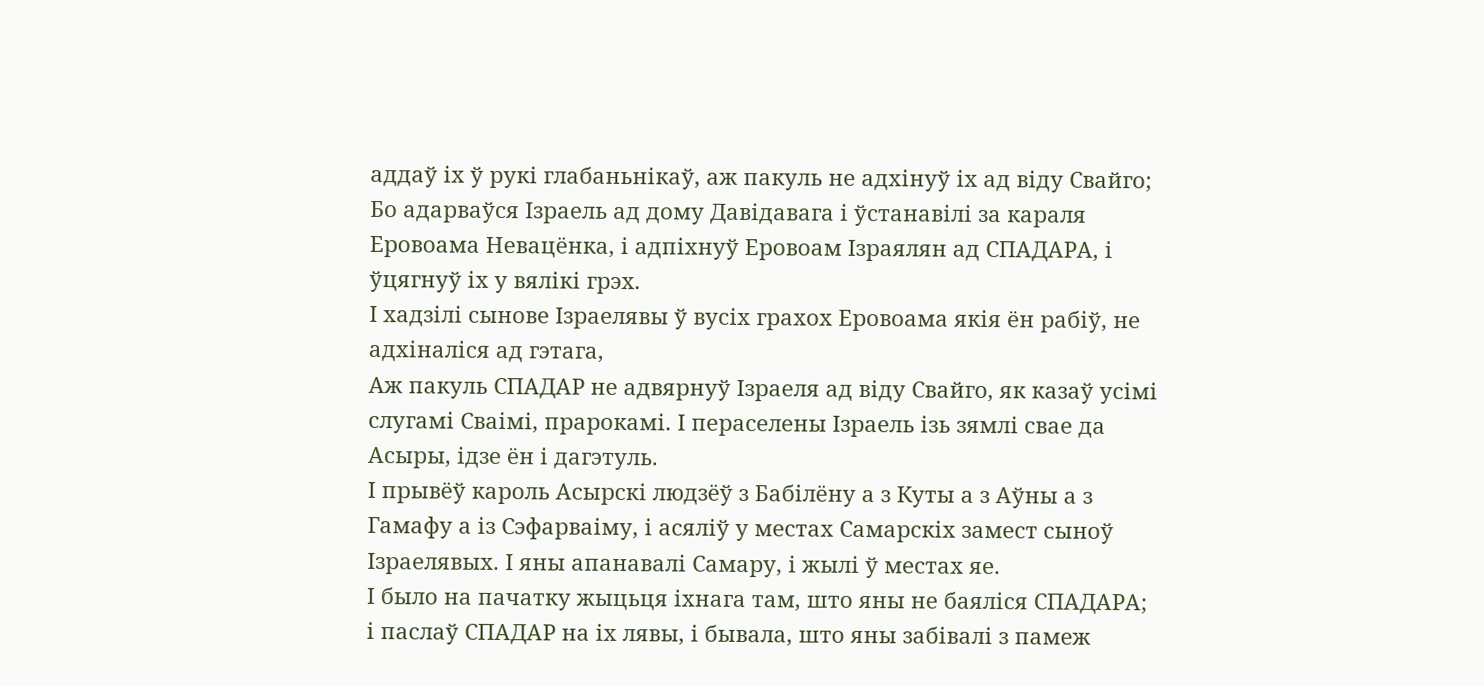аддаў іх ў рукі глабаньнікаў, аж пакуль не адхінуў іх ад віду Свайго;
Бо адарваўся Ізраель ад дому Давідавага і ўстанавілі за караля Еровоама Невацёнка, і адпіхнуў Еровоам Ізраялян ад СПАДАРА, і ўцягнуў іх у вялікі грэх.
І хадзілі сынове Ізраелявы ў вусіх грахох Еровоама якія ён рабіў, не адхіналіся ад гэтага,
Аж пакуль СПАДАР не адвярнуў Ізраеля ад віду Свайго, як казаў усімі слугамі Сваімі, прарокамі. І пераселены Ізраель ізь зямлі свае да Асыры, ідзе ён і дагэтуль.
І прывёў кароль Асырскі людзёў з Бабілёну а з Куты а з Аўны а з Гамафу а із Сэфарваіму, і асяліў у местах Самарскіх замест сыноў Ізраелявых. І яны апанавалі Самару, і жылі ў местах яе.
І было на пачатку жыцьця іхнага там, што яны не баяліся СПАДАРА; і паслаў СПАДАР на іх лявы, і бывала, што яны забівалі з памеж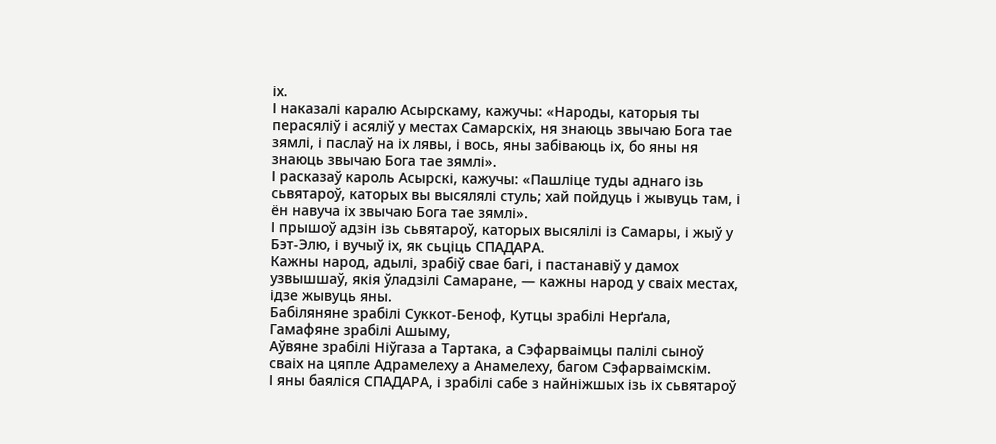іх.
І наказалі каралю Асырскаму, кажучы: «Народы, каторыя ты перасяліў і асяліў у местах Самарскіх, ня знаюць звычаю Бога тае зямлі, і паслаў на іх лявы, і вось, яны забіваюць іх, бо яны ня знаюць звычаю Бога тае зямлі».
І расказаў кароль Асырскі, кажучы: «Пашліце туды аднаго ізь сьвятароў, каторых вы высялялі стуль; хай пойдуць і жывуць там, і ён навуча іх звычаю Бога тае зямлі».
І прышоў адзін ізь сьвятароў, каторых высялілі із Самары, і жыў у Бэт-Элю, і вучыў іх, як сьціць СПАДАРА.
Кажны народ, адылі, зрабіў свае багі, і пастанавіў у дамох узвышшаў, якія ўладзілі Самаране, — кажны народ у сваіх местах, ідзе жывуць яны.
Бабіляняне зрабілі Суккот-Беноф, Кутцы зрабілі Нерґала, Гамафяне зрабілі Ашыму,
Аўвяне зрабілі Ніўгаза а Тартака, а Сэфарваімцы палілі сыноў сваіх на цяпле Адрамелеху а Анамелеху, багом Сэфарваімскім.
І яны баяліся СПАДАРА, і зрабілі сабе з найніжшых ізь іх сьвятароў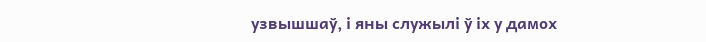узвышшаў, і яны служылі ў іх у дамох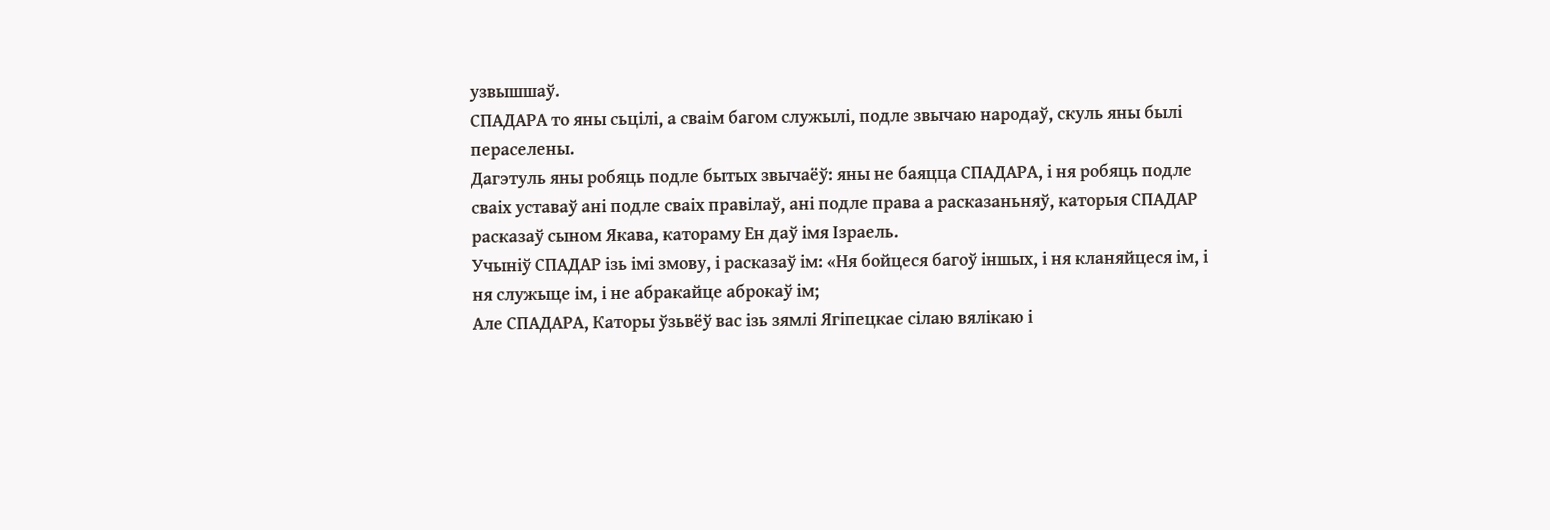узвышшаў.
СПАДАРА то яны сьцілі, а сваім багом служылі, подле звычаю народаў, скуль яны былі пераселены.
Дагэтуль яны робяць подле бытых звычаёў: яны не баяцца СПАДАРА, і ня робяць подле сваіх уставаў ані подле сваіх правілаў, ані подле права а расказаньняў, каторыя СПАДАР расказаў сыном Якава, катораму Ен даў імя Ізраель.
Учыніў СПАДАР ізь імі змову, і расказаў ім: «Ня бойцеся багоў іншых, і ня кланяйцеся ім, і ня служыце ім, і не абракайце аброкаў ім;
Але СПАДАРА, Каторы ўзьвёў вас ізь зямлі Ягіпецкае сілаю вялікаю і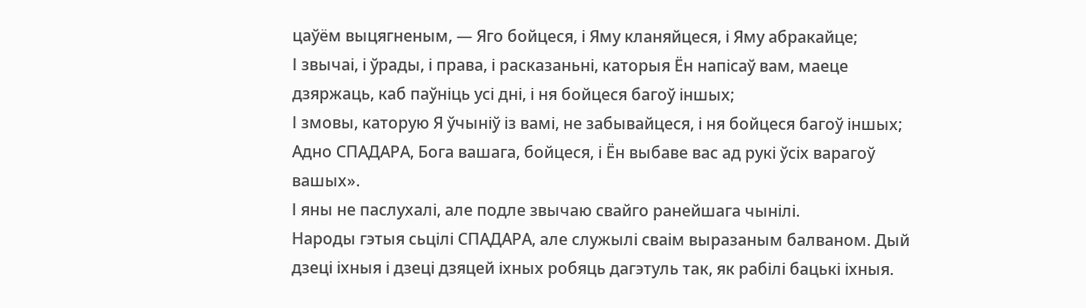цаўём выцягненым, — Яго бойцеся, і Яму кланяйцеся, і Яму абракайце;
І звычаі, і ўрады, і права, і расказаньні, каторыя Ён напісаў вам, маеце дзяржаць, каб паўніць усі дні, і ня бойцеся багоў іншых;
І змовы, каторую Я ўчыніў із вамі, не забывайцеся, і ня бойцеся багоў іншых;
Адно СПАДАРА, Бога вашага, бойцеся, і Ён выбаве вас ад рукі ўсіх варагоў вашых».
І яны не паслухалі, але подле звычаю свайго ранейшага чынілі.
Народы гэтыя сьцілі СПАДАРА, але служылі сваім выразаным балваном. Дый дзеці іхныя і дзеці дзяцей іхных робяць дагэтуль так, як рабілі бацькі іхныя.